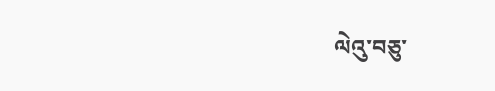ལེའུ་བཅུ་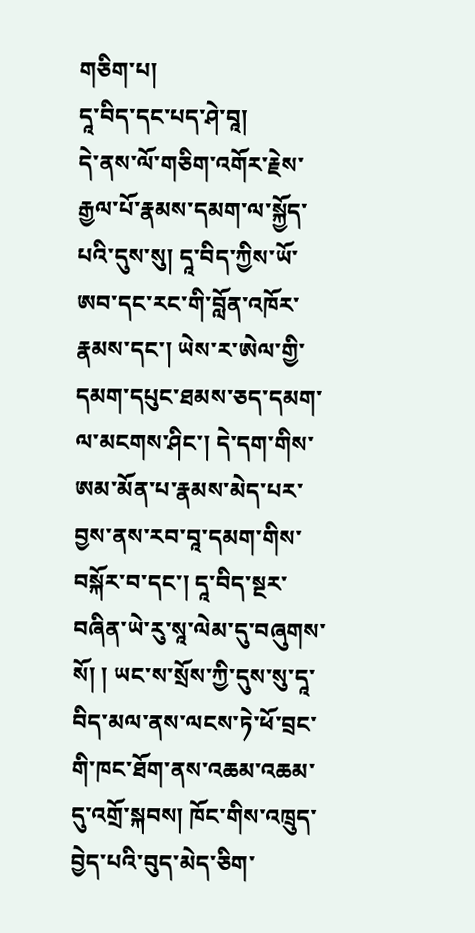གཅིག་པ།
དཱ་བིད་དང་པད་ཤེ་བཱ།
དེ་ནས་ལོ་གཅིག་འགོར་རྗེས་རྒྱལ་པོ་རྣམས་དམག་ལ་སྐྱོད་པའི་དུས་སུ། དཱ་བིད་ཀྱིས་ཡོ་ཨབ་དང་རང་གི་བློན་འཁོར་རྣམས་དང་། ཡེས་ར་ཨེལ་གྱི་དམག་དཔུང་ཐམས་ཅད་དམག་ལ་མངགས་ཤིང་། དེ་དག་གིས་ཨམ་མོན་པ་རྣམས་མེད་པར་བྱས་ནས་རབ་བཱ་དམག་གིས་བསྐོར་བ་དང་། དཱ་བིད་སྔར་བཞིན་ཡེ་རུ་སཱ་ལེམ་དུ་བཞུགས་སོ། ། ཡང་ས་སྲོས་ཀྱི་དུས་སུ་དཱ་བིད་མལ་ནས་ལངས་ཏེ་ཕོ་བྲང་གི་ཁང་ཐོག་ནས་འཆམ་འཆམ་དུ་འགྲོ་སྐབས། ཁོང་གིས་འཁྲུད་བྱེད་པའི་བུད་མེད་ཅིག་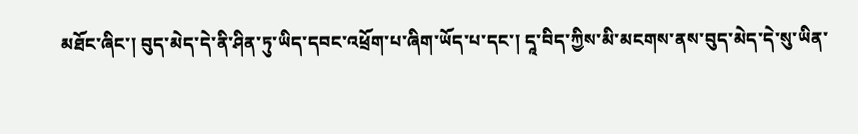མཐོང་ཞིང་། བུད་མེད་དེ་ནི་ཤིན་ཏུ་ཡིད་དབང་འཕྲོག་པ་ཞིག་ཡོད་པ་དང་། དཱ་བིད་ཀྱིས་མི་མངགས་ནས་བུད་མེད་དེ་སུ་ཡིན་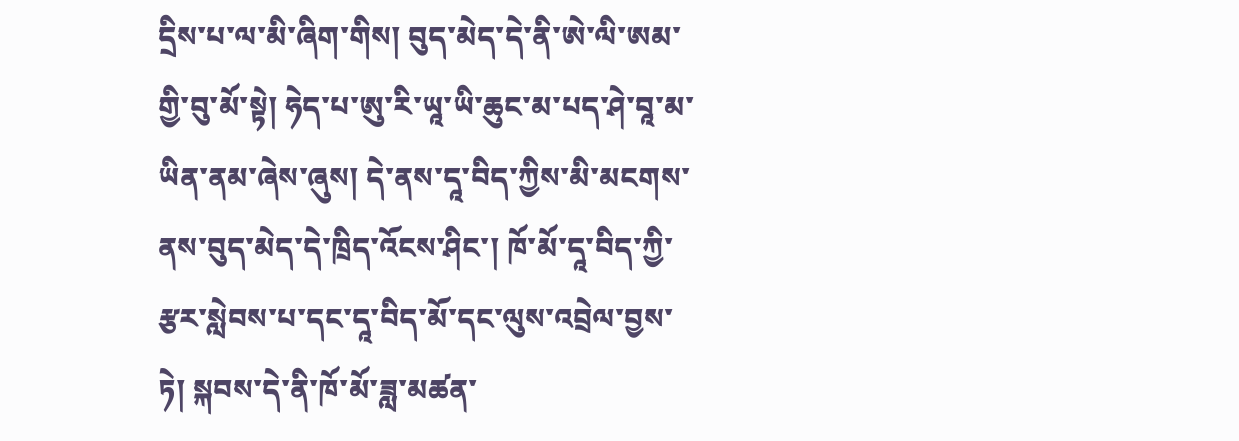དྲིས་པ་ལ་མི་ཞིག་གིས། བུད་མེད་དེ་ནི་ཨེ་ལི་ཨམ་གྱི་བུ་མོ་སྟེ། ཧེད་པ་ཨུ་རི་ཡཱ་ཡི་ཆུང་མ་པད་ཤེ་བཱ་མ་ཡིན་ནམ་ཞེས་ཞུས། དེ་ནས་དཱ་བིད་ཀྱིས་མི་མངགས་ནས་བུད་མེད་དེ་ཁྲིད་འོངས་ཤིང་། ཁོ་མོ་དཱ་བིད་ཀྱི་རྩར་སླེབས་པ་དང་དཱ་བིད་མོ་དང་ལུས་འབྲེལ་བྱས་ཏེ། སྐབས་དེ་ནི་ཁོ་མོ་ཟླ་མཚན་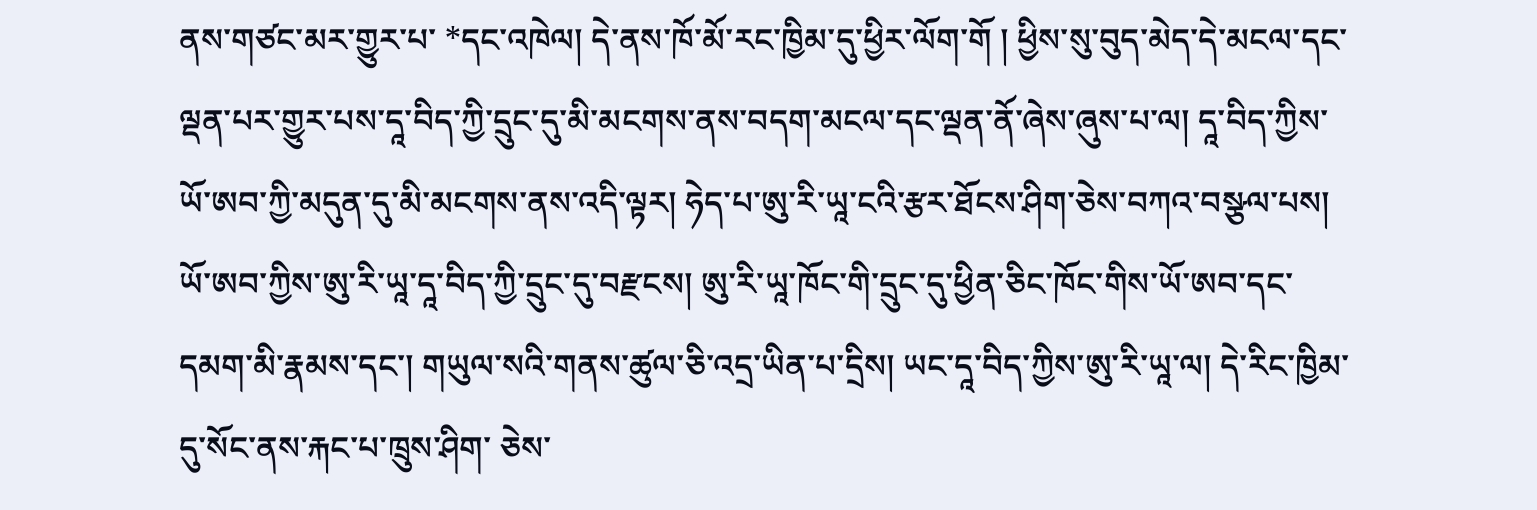ནས་གཙང་མར་གྱུར་པ་ *དང་འཁེལ། དེ་ནས་ཁོ་མོ་རང་ཁྱིམ་དུ་ཕྱིར་ལོག་གོ ། ཕྱིས་སུ་བུད་མེད་དེ་མངལ་དང་ལྡན་པར་གྱུར་པས་དཱ་བིད་ཀྱི་དྲུང་དུ་མི་མངགས་ནས་བདག་མངལ་དང་ལྡན་ནོ་ཞེས་ཞུས་པ་ལ། དཱ་བིད་ཀྱིས་ཡོ་ཨབ་ཀྱི་མདུན་དུ་མི་མངགས་ནས་འདི་ལྟར། ཧེད་པ་ཨུ་རི་ཡཱ་ངའི་རྩར་ཐོངས་ཤིག་ཅེས་བཀའ་བསྩལ་པས། ཡོ་ཨབ་ཀྱིས་ཨུ་རི་ཡཱ་དཱ་བིད་ཀྱི་དྲུང་དུ་བརྫངས། ཨུ་རི་ཡཱ་ཁོང་གི་དྲུང་དུ་ཕྱིན་ཅིང་ཁོང་གིས་ཡོ་ཨབ་དང་དམག་མི་རྣམས་དང་། གཡུལ་སའི་གནས་ཚུལ་ཅི་འདྲ་ཡིན་པ་དྲིས། ཡང་དཱ་བིད་ཀྱིས་ཨུ་རི་ཡཱ་ལ། དེ་རིང་ཁྱིམ་དུ་སོང་ནས་རྐང་པ་ཁྲུས་ཤིག་ ཅེས་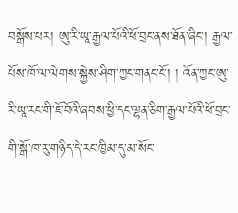བསྒོས་པར། ཨུ་རི་ཡཱ་རྒྱལ་པོའི་ཕོ་བྲང་ནས་ཐོན་ཞིང་། རྒྱལ་པོས་ཁོ་ལ་ལེགས་སྐྱེས་ཤིག་ཀྱང་གནང་ངོ་། ། འོན་ཀྱང་ཨུ་རི་ཡཱ་རང་གི་ཇོ་བོའི་ཞབས་ཕྱི་དང་ལྷན་ཅིག་རྒྱལ་པོའི་ཕོ་བྲང་གི་སྒོ་ཁ་རུ་གཉིད་དེ་རང་ཁྱིམ་དུ་མ་སོང་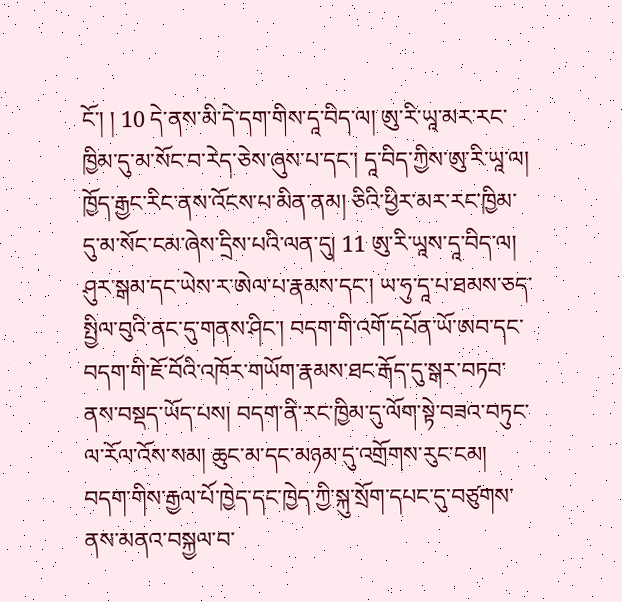ངོ་། ། 10 དེ་ནས་མི་དེ་དག་གིས་དཱ་བིད་ལ། ཨུ་རི་ཡཱ་མར་རང་ཁྱིམ་དུ་མ་སོང་བ་རེད་ཅེས་ཞུས་པ་དང་། དཱ་བིད་ཀྱིས་ཨུ་རི་ཡཱ་ལ། ཁྱོད་རྒྱང་རིང་ནས་འོངས་པ་མིན་ནམ། ཅིའི་ཕྱིར་མར་རང་ཁྱིམ་དུ་མ་སོང་ངམ་ཞེས་དྲིས་པའི་ལན་དུ། 11 ཨུ་རི་ཡཱས་དཱ་བིད་ལ། ཤུར་སྒམ་དང་ཡེས་ར་ཨེལ་པ་རྣམས་དང་། ཡ་ཧུ་དཱ་པ་ཐམས་ཅད་སྤྱིལ་བུའི་ནང་དུ་གནས་ཤིང་། བདག་གི་འགོ་དཔོན་ཡོ་ཨབ་དང་བདག་གི་ཇོ་བོའི་འཁོར་གཡོག་རྣམས་ཐང་རྒོད་དུ་སྒར་བཏབ་ནས་བསྡད་ཡོད་པས། བདག་ནི་རང་ཁྱིམ་དུ་ལོག་སྟེ་བཟའ་བཏུང་ལ་རོལ་འོས་སམ། ཆུང་མ་དང་མཉམ་དུ་འགྲོགས་རུང་ངམ། བདག་གིས་རྒྱལ་པོ་ཁྱེད་དང་ཁྱེད་ཀྱི་སྐུ་སྲོག་དཔང་དུ་བཙུགས་ནས་མནའ་བསྐྱལ་བ་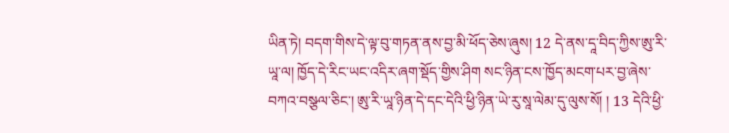ཡིན་ཏེ། བདག་གིས་དེ་ལྟ་བུ་གཏན་ནས་བྱ་མི་ཕོད་ཅེས་ཞུས། 12 དེ་ནས་དཱ་བིད་ཀྱིས་ཨུ་རི་ཡཱ་ལ། ཁྱོད་དེ་རིང་ཡང་འདིར་ཞག་སྡོད་གྱིས་ཤིག སང་ཉིན་ངས་ཁྱོད་མངག་པར་བྱ་ཞེས་བཀའ་བསྩལ་ཅིང་། ཨུ་རི་ཡཱ་ཉིན་དེ་དང་དེའི་ཕྱི་ཉིན་ཡེ་རུ་སཱ་ལེམ་དུ་ལུས་སོ། ། 13 དེའི་ཕྱི་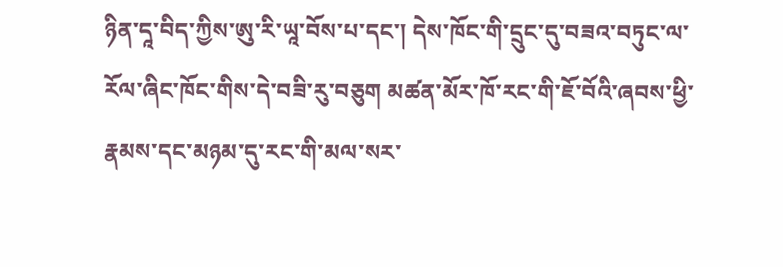ཉིན་དཱ་བིད་ཀྱིས་ཨུ་རི་ཡཱ་བོས་པ་དང་། དེས་ཁོང་གི་དྲུང་དུ་བཟའ་བཏུང་ལ་རོལ་ཞིང་ཁོང་གིས་དེ་བཟི་རུ་བཅུག མཚན་མོར་ཁོ་རང་གི་ཇོ་བོའི་ཞབས་ཕྱི་རྣམས་དང་མཉམ་དུ་རང་གི་མལ་སར་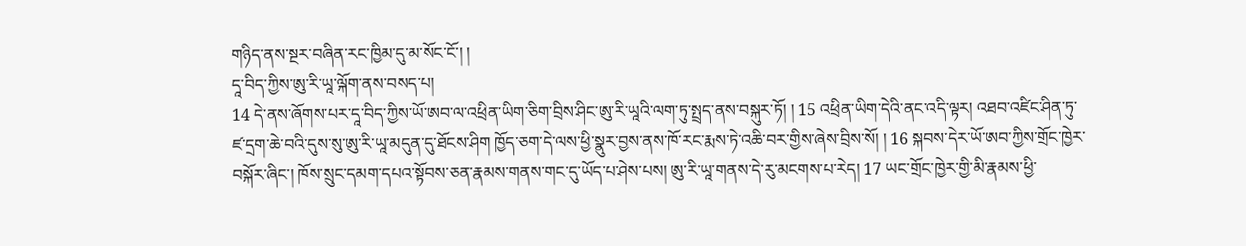གཉིད་ནས་སྔར་བཞིན་རང་ཁྱིམ་དུ་མ་སོང་ངོ་། །
དཱ་བིད་ཀྱིས་ཨུ་རི་ཡཱ་ལྐོག་ནས་བསད་པ།
14 དེ་ནས་ཞོགས་པར་དཱ་བིད་ཀྱིས་ཡོ་ཨབ་ལ་འཕྲིན་ཡིག་ཅིག་བྲིས་ཤིང་ཨུ་རི་ཡཱའི་ལག་ཏུ་སྤྲད་ནས་བསྐུར་ཏོ། ། 15 འཕྲིན་ཡིག་དེའི་ནང་འདི་ལྟར། འཐབ་འཛིང་ཤིན་ཏུ་ཛ་དྲག་ཆེ་བའི་དུས་སུ་ཨུ་རི་ཡཱ་མདུན་དུ་ཐོངས་ཤིག ཁྱོད་ཅག་དེ་ལས་ཕྱི་སྣུར་བྱས་ནས་ཁོ་རང་རྨས་ཏེ་འཆི་བར་གྱིས་ཞེས་བྲིས་སོ། ། 16 སྐབས་དེར་ཡོ་ཨབ་ཀྱིས་གྲོང་ཁྱེར་བསྐོར་ཞིང་། ཁོས་སྲུང་དམག་དཔའ་སྟོབས་ཅན་རྣམས་གནས་གང་དུ་ཡོད་པ་ཤེས་པས། ཨུ་རི་ཡཱ་གནས་དེ་རུ་མངགས་པ་རེད། 17 ཡང་གྲོང་ཁྱེར་གྱི་མི་རྣམས་ཕྱི་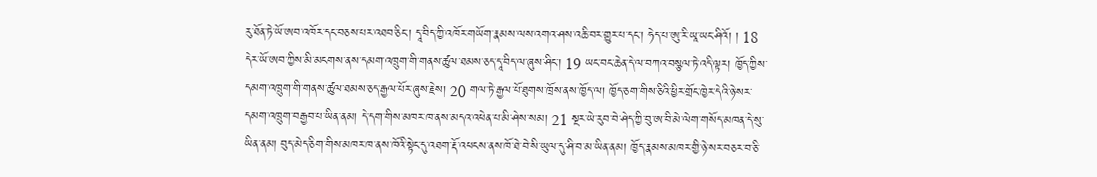རུ་ཐོན་ཏེ་ཡོ་ཨབ་འཁོར་དང་བཅས་པར་འཐབ་ཅིང་། དཱ་བིད་ཀྱི་འཁོར་གཡོག་རྣམས་ལས་འགའ་ཤས་འཆི་བར་གྱུར་པ་དང་། ཧེད་པ་ཨུ་རི་ཡཱ་ཡང་ཤིའོ། ། 18 དེར་ཡོ་ཨབ་ཀྱིས་མི་མངགས་ནས་དམག་འཁྲུག་གི་གནས་ཚུལ་ཐམས་ཅད་དཱ་བིད་ལ་ཞུས་ཤིང་། 19 ཡང་བང་ཆེན་དེ་ལ་བཀའ་བསྩལ་ཏེ་འདི་ལྟར། ཁྱོད་ཀྱིས་དམག་འཁྲུག་གི་གནས་ཚུལ་ཐམས་ཅད་རྒྱལ་པོར་ཞུས་རྗེས། 20 གལ་ཏེ་རྒྱལ་པོ་ཐུགས་ཁྲོས་ནས་ཁྱོད་ལ། ཁྱོད་ཅག་གིས་ཅིའི་ཕྱིར་གྲོང་ཁྱེར་དེའི་ཉེ་སར་དམག་འཁྲུག་བརྒྱབ་པ་ཡིན་ནམ། དེ་དག་གིས་མཁར་ཁ་ནས་མདའ་འཕེན་པ་མི་ཤེས་སམ། 21 སྔར་ཡེ་རུབ་བེ་ཤེད་ཀྱི་བུ་ཨ་བི་མེ་ལེག་གསོད་མཁན་དེ་སུ་ཡིན་ནམ། བུད་མེད་ཅིག་གིས་མཁར་ཁ་ནས་ཁོའི་སྟེང་དུ་འཐག་རྡོ་འཕངས་ནས་ཁོ་ཐེ་བེ་སི་ཡུལ་དུ་ཤི་བ་མ་ཡིན་ནམ། ཁྱོད་རྣམས་མཁར་གྱི་ཉེ་སར་བཅར་བ་ཅི་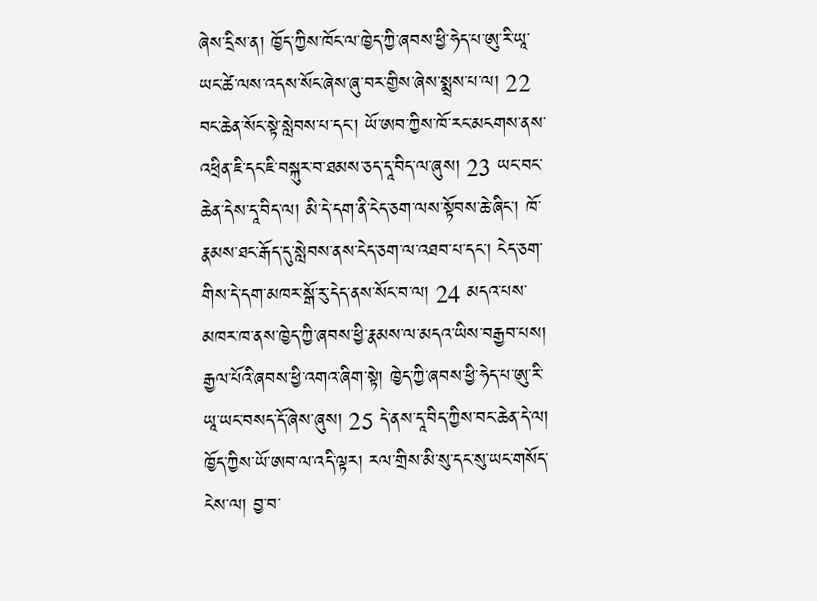ཞེས་དྲིས་ན། ཁྱོད་ཀྱིས་ཁོང་ལ་ཁྱེད་ཀྱི་ཞབས་ཕྱི་ཧེད་པ་ཨུ་རི་ཡཱ་ཡང་ཚེ་ལས་འདས་སོང་ཞེས་ཞུ་བར་གྱིས་ཞེས་སྨྲས་པ་ལ། 22 བང་ཆེན་སོང་སྟེ་སླེབས་པ་དང་། ཡོ་ཨབ་ཀྱིས་ཁོ་རང་མངགས་ནས་འཕྲིན་ཇི་དང་ཇི་བསྐུར་བ་ཐམས་ཅད་དཱ་བིད་ལ་ཞུས། 23 ཡང་བང་ཆེན་དེས་དཱ་བིད་ལ། མི་དེ་དག་ནི་ངེད་ཅག་ལས་སྟོབས་ཆེ་ཞིང་། ཁོ་རྣམས་ཐང་རྒོད་དུ་སླེབས་ནས་ངེད་ཅག་ལ་འཐབ་པ་དང་། ངེད་ཅག་གིས་དེ་དག་མཁར་སྒོ་རུ་དེད་ནས་སོང་བ་ལ། 24 མདའ་པས་མཁར་ཁ་ནས་ཁྱེད་ཀྱི་ཞབས་ཕྱི་རྣམས་ལ་མདའ་ཡིས་བརྒྱབ་པས། རྒྱལ་པོའི་ཞབས་ཕྱི་འགའ་ཞིག་སྟེ། ཁྱེད་ཀྱི་ཞབས་ཕྱི་ཧེད་པ་ཨུ་རི་ཡཱ་ཡང་བསད་དོ་ཞེས་ཞུས། 25 དེ་ནས་དཱ་བིད་ཀྱིས་བང་ཆེན་དེ་ལ། ཁྱོད་ཀྱིས་ཡོ་ཨབ་ལ་འདི་ལྟར། རལ་གྲིས་མི་སུ་དང་སུ་ཡང་གསོད་ངེས་ལ། བྱ་བ་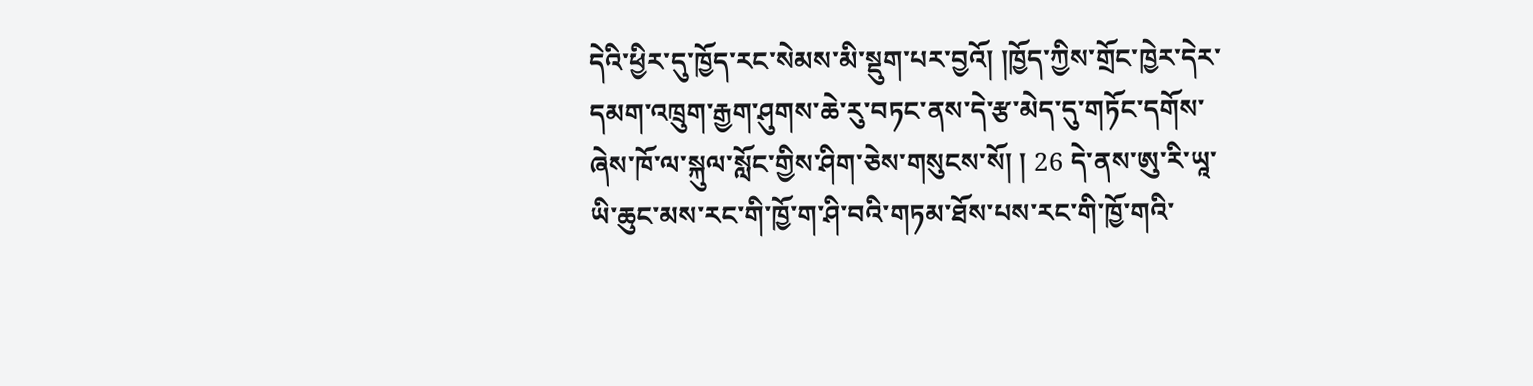དེའི་ཕྱིར་དུ་ཁྱོད་རང་སེམས་མི་སྡུག་པར་བྱའོ། །ཁྱོད་ཀྱིས་གྲོང་ཁྱེར་དེར་དམག་འཁྲུག་རྒྱག་ཤུགས་ཆེ་རུ་བཏང་ནས་དེ་རྩ་མེད་དུ་གཏོང་དགོས་ཞེས་ཁོ་ལ་སྐུལ་སློང་གྱིས་ཤིག་ཅེས་གསུངས་སོ། ། 26 དེ་ནས་ཨུ་རི་ཡཱ་ཡི་ཆུང་མས་རང་གི་ཁྱོ་ག་ཤི་བའི་གཏམ་ཐོས་པས་རང་གི་ཁྱོ་གའི་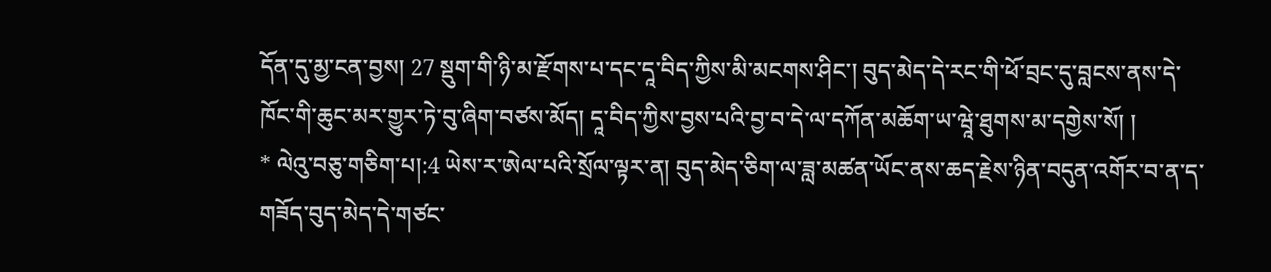དོན་དུ་མྱ་ངན་བྱས། 27 སྡུག་གི་ཉི་མ་རྫོགས་པ་དང་དཱ་བིད་ཀྱིས་མི་མངགས་ཤིང་། བུད་མེད་དེ་རང་གི་ཕོ་བྲང་དུ་བླངས་ནས་དེ་ཁོང་གི་ཆུང་མར་གྱུར་ཏེ་བུ་ཞིག་བཙས་མོད། དཱ་བིད་ཀྱིས་བྱས་པའི་བྱ་བ་དེ་ལ་དཀོན་མཆོག་ཡ་ཝཱེ་ཐུགས་མ་དགྱེས་སོ། །
* ལེའུ་བཅུ་གཅིག་པ།:4 ཡེས་ར་ཨེལ་པའི་སྲོལ་ལྟར་ན། བུད་མེད་ཅིག་ལ་ཟླ་མཚན་ཡོང་ནས་ཆད་རྗེས་ཉིན་བདུན་འགོར་བ་ན་ད་གཟོད་བུད་མེད་དེ་གཙང་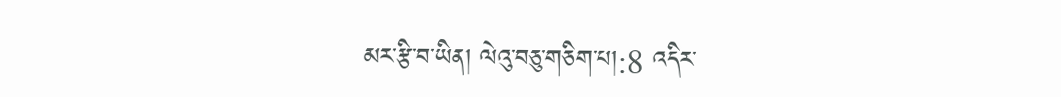མར་རྩི་བ་ཡིན། ལེའུ་བཅུ་གཅིག་པ།:8 འདིར་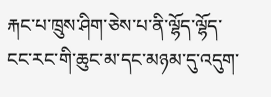རྐང་པ་ཁྲུས་ཤིག་ཅེས་པ་ནི་ལྷོད་ལྷོད་ངང་རང་གི་ཆུང་མ་དང་མཉམ་དུ་འདུག་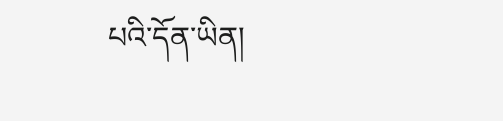པའི་དོན་ཡིན།